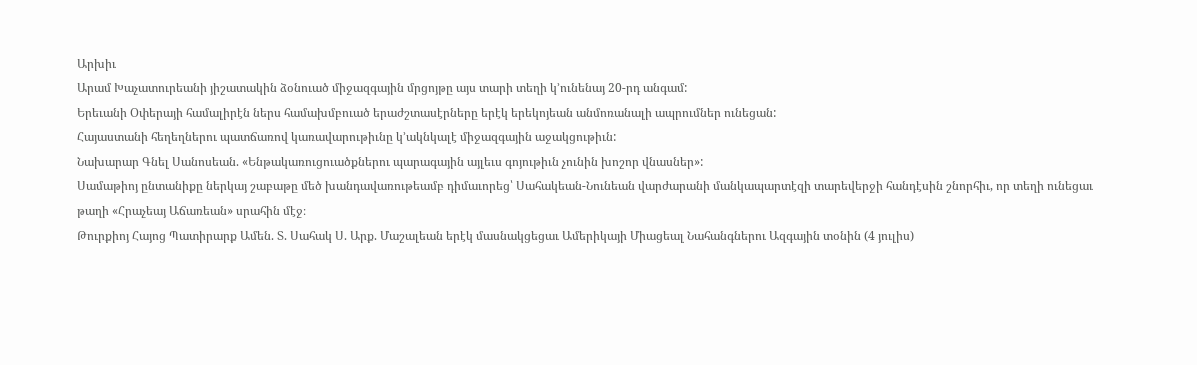Արխիւ
Արամ Խաչատուրեանի յիշատակին ձօնուած միջազգային մրցոյթը այս տարի տեղի կ՚ունենայ 20-րդ անգամ:
Երեւանի Օփերայի համալիրէն ներս համախմբուած երաժշտասէրները երէկ երեկոյեան անմոռանալի ապրումներ ունեցան:
Հայաստանի հեղեղներու պատճառով կառավարութիւնը կ՚ակնկալէ միջազգային աջակցութիւն:
Նախարար Գնել Սանոսեան. «Ենթակառուցուածքներու պարագային այլեւս գոյութիւն չունին խոշոր վնասներ»:
Սամաթիոյ ընտանիքը ներկայ շաբաթը մեծ խանդավառութեամբ դիմաւորեց՝ Սահակեան-Նունեան վարժարանի մանկապարտէզի տարեվերջի հանդէսին շնորհիւ, որ տեղի ունեցաւ թաղի «Հրաչեայ Աճառեան» սրահին մէջ։
Թուրքիոյ Հայոց Պատիրարք Ամեն. Տ. Սահակ Ս. Արք. Մաշալեան երէկ մասնակցեցաւ Ամերիկայի Միացեալ Նահանգներու Ազգային տօնին (4 յուլիս)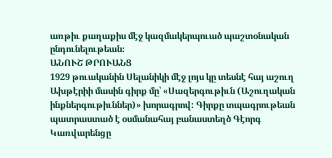առթիւ քաղաքիս մէջ կազմակերպուած պաշտօնական ընդունելութեան։
ԱՆՈՒՇ ԹՐՈՒԱՆՑ
1929 թուականին Սելանիկի մէջ լոյս կը տեսնէ հայ աշուղ Ախթէրիի մասին գիրք մը՝ «Սազերգութիւն (Աշուղական ինքներգութիւններ)» խորագրով: Գիրքը տպագրութեան պատրաստած է օսմանահայ բանաստեղծ Գէորգ Կառվարենցը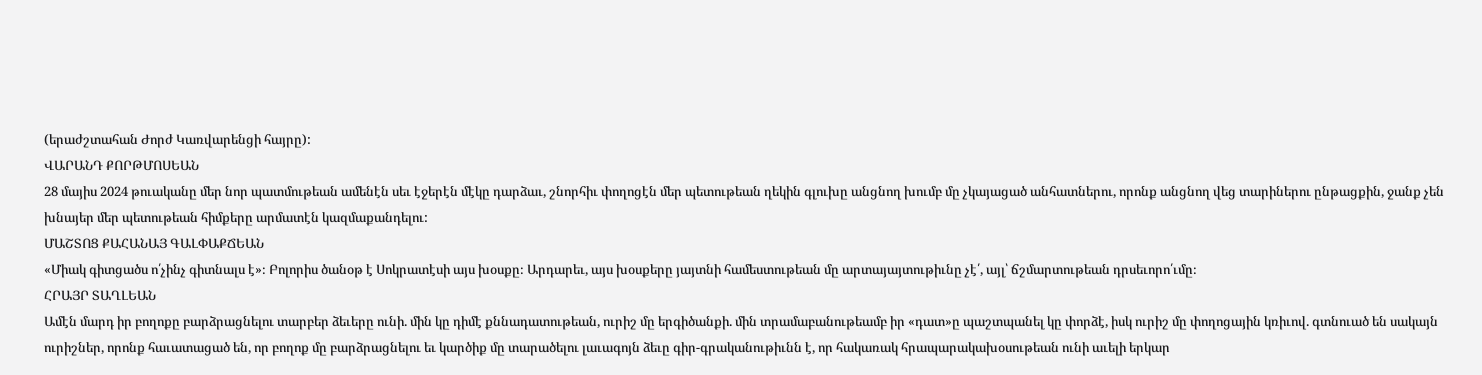(երաժշտահան Ժորժ Կառվարենցի հայրը):
ՎԱՐԱՆԴ ՔՈՐԹՄՈՍԵԱՆ
28 մայիս 2024 թուականը մեր նոր պատմութեան ամենէն սեւ էջերէն մէկը դարձաւ, շնորհիւ փողոցէն մեր պետութեան ղեկին գլուխը անցնող խումբ մը չկայացած անհատներու, որոնք անցնող վեց տարիներու ընթացքին, ջանք չեն խնայեր մեր պետութեան հիմքերը արմատէն կազմաքանդելու:
ՄԱՇՏՈՑ ՔԱՀԱՆԱՅ ԳԱԼՓԱՔՃԵԱՆ
«Միակ գիտցածս ո՛չինչ գիտնալս է»։ Բոլորիս ծանօթ է Սոկրատէսի այս խօսքը։ Արդարեւ, այս խօսքերը յայտնի համեստութեան մը արտայայտութիւնը չէ՛, այլ՝ ճշմարտութեան դրսեւորո՛ւմը։
ՀՐԱՅՐ ՏԱՂԼԵԱՆ
Ամէն մարդ իր բողոքը բարձրացնելու տարբեր ձեւերը ունի. մին կը դիմէ քննադատութեան, ուրիշ մը երգիծանքի. մին տրամաբանութեամբ իր «դատ»ը պաշտպանել կը փորձէ, իսկ ուրիշ մը փողոցային կռիւով. գտնուած են սակայն ուրիշներ, որոնք հաւատացած են, որ բողոք մը բարձրացնելու եւ կարծիք մը տարածելու լաւագոյն ձեւը գիր-գրականութիւնն է, որ հակառակ հրապարակախօսութեան ունի աւելի երկար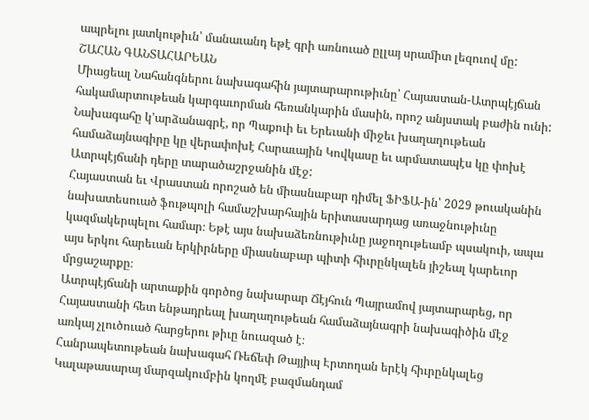ապրելու յատկութիւն՝ մանաւանդ եթէ գրի առնուած ըլլայ սրամիտ լեզուով մը:
ՇԱՀԱՆ ԳԱՆՏԱՀԱՐԵԱՆ
Միացեալ Նահանգներու նախագահին յայտարարութիւնը՝ Հայաստան-Ատրպէյճան հակամարտութեան կարգաւորման հեռանկարին մասին, որոշ անյստակ բաժին ունի: Նախագահը կ՚արձանագրէ, որ Պաքուի եւ Երեւանի միջեւ խաղաղութեան համաձայնագիրը կը վերափոխէ Հարաւային Կովկասը եւ արմատապէս կը փոխէ Ատրպէյճանի դերը տարածաշրջանին մէջ:
Հայաստան եւ Վրաստան որոշած են միասնաբար դիմել ՖԻՖԱ-ին՝ 2029 թուականին նախատեսուած ֆութպոլի համաշխարհային երիտասարդաց առաջնութիւնը կազմակերպելու համար։ Եթէ այս նախաձեռնութիւնը յաջողութեամբ պսակուի, ապա այս երկու հարեւան երկիրները միասնաբար պիտի հիւրընկալեն յիշեալ կարեւոր մրցաշարքը։
Ատրպէյճանի արտաքին գործոց նախարար Ճէյհուն Պայրամով յայտարարեց, որ Հայաստանի հետ ենթադրեալ խաղաղութեան համաձայնագրի նախագիծին մէջ առկայ չլուծուած հարցերու թիւը նուազած է։
Հանրապետութեան նախագահ Ռեճեփ Թայյիպ Էրտողան երէկ հիւրընկալեց Կալաթասարայ մարզակումբին կողմէ բազմանդամ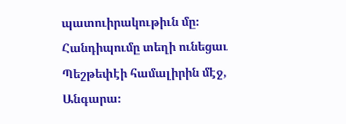պատուիրակութիւն մը։ Հանդիպումը տեղի ունեցաւ Պեշթեփէի համալիրին մէջ, Անգարա։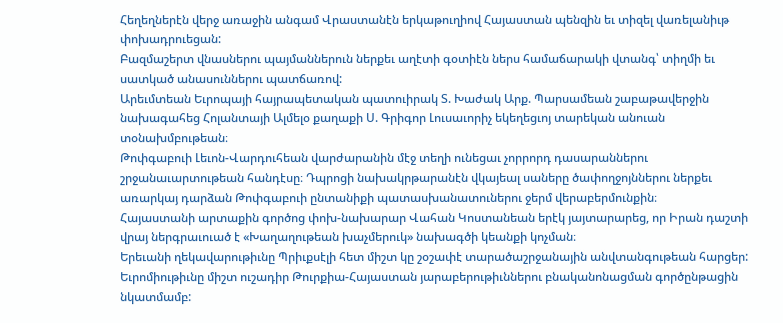Հեղեղներէն վերջ առաջին անգամ Վրաստանէն երկաթուղիով Հայաստան պենզին եւ տիզել վառելանիւթ փոխադրուեցան:
Բազմաշերտ վնասներու պայմաններուն ներքեւ աղէտի գօտիէն ներս համաճարակի վտանգ՝ տիղմի եւ սատկած անասուններու պատճառով:
Արեւմտեան Եւրոպայի հայրապետական պատուիրակ Տ. Խաժակ Արք. Պարսամեան շաբաթավերջին նախագահեց Հոլանտայի Ալմելօ քաղաքի Ս. Գրիգոր Լուսաւորիչ եկեղեցւոյ տարեկան անուան տօնախմբութեան։
Թոփգաբուի Լեւոն-Վարդուհեան վարժարանին մէջ տեղի ունեցաւ չորրորդ դասարաններու շրջանաւարտութեան հանդէսը։ Դպրոցի նախակրթարանէն վկայեալ սաները ծափողջոյններու ներքեւ առարկայ դարձան Թոփգաբուի ընտանիքի պատասխանատուներու ջերմ վերաբերմունքին։
Հայաստանի արտաքին գործոց փոխ-նախարար Վահան Կոստանեան երէկ յայտարարեց, որ Իրան դաշտի վրայ ներգրաւուած է «Խաղաղութեան խաչմերուկ» նախագծի կեանքի կոչման։
Երեւանի ղեկավարութիւնը Պրիւքսէլի հետ միշտ կը շօշափէ տարածաշրջանային անվտանգութեան հարցեր:
Եւրոմիութիւնը միշտ ուշադիր Թուրքիա-Հայաստան յարաբերութիւններու բնականոնացման գործընթացին նկատմամբ: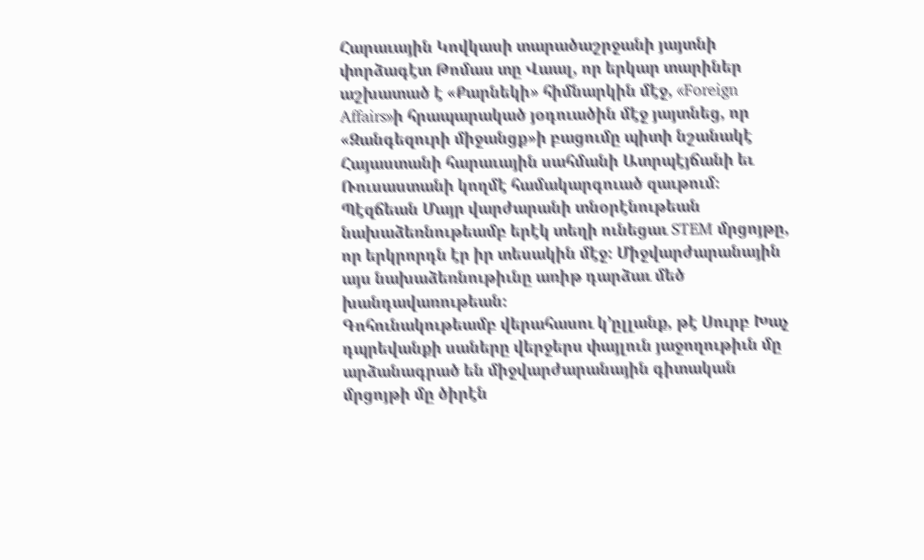Հարաւային Կովկասի տարածաշրջանի յայտնի փորձագէտ Թոմաս տը Վաալ, որ երկար տարիներ աշխատած է «Քարնեկի» հիմնարկին մէջ, «Foreign Affairs»ի հրապարակած յօդուածին մէջ յայտնեց, որ «Զանգեզուրի միջանցք»ի բացումը պիտի նշանակէ Հայաստանի հարաւային սահմանի Ատրպէյճանի եւ Ռուսաստանի կողմէ համակարգուած զաւթում։
Պէզճեան Մայր վարժարանի տնօրէնութեան նախաձեռնութեամբ երէկ տեղի ունեցաւ STEM մրցոյթը, որ երկրորդն էր իր տեսակին մէջ։ Միջվարժարանային այս նախաձեռնութիւնը առիթ դարձաւ մեծ խանդավառութեան։
Գոհունակութեամբ վերահասու կ՚ըլլանք, թէ Սուրբ Խաչ դպրեվանքի սաները վերջերս փայլուն յաջողութիւն մը արձանագրած են միջվարժարանային գիտական մրցոյթի մը ծիրէն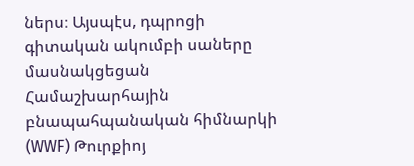ներս։ Այսպէս, դպրոցի գիտական ակումբի սաները մասնակցեցան Համաշխարհային բնապահպանական հիմնարկի (WWF) Թուրքիոյ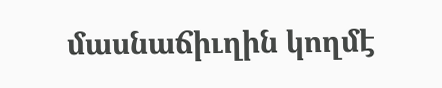մասնաճիւղին կողմէ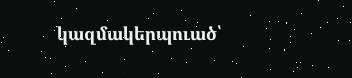կազմակերպուած՝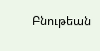Բնութեան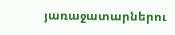յառաջատարներու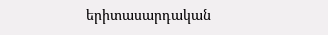երիտասարդական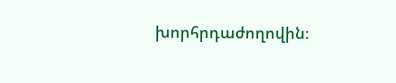խորհրդաժողովին։